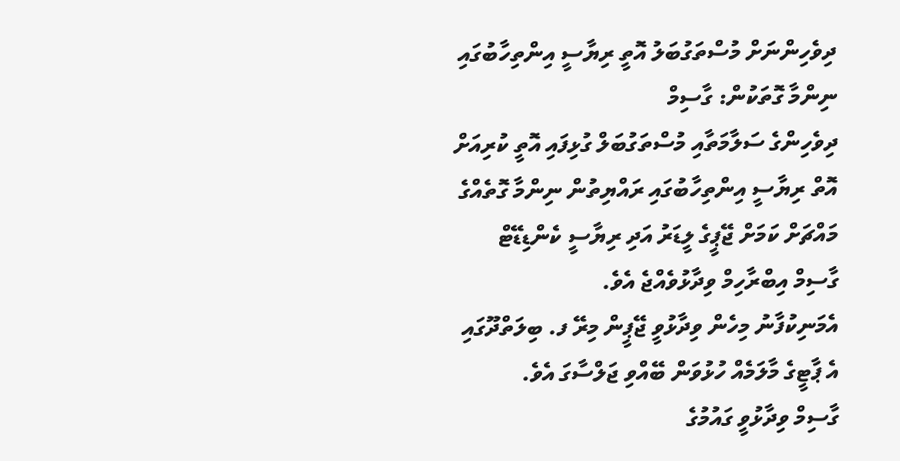ދިވެހިންނަށް މުސްތަގުބަލު އޮތީ ރިޔާސީ އިންތިހާބުގައި ނިންމާ ގޮތަކުން: ގާސިމް
ދިވެހިންގެ ސަލާމަތާއި މުސްތަގުބަލް ގުޅިފައި އޮތީ ކުރިއަށް އޮތް ރިޔާސީ އިންތިހާބުގައި ރައްޔިތުން ނިންމާ ގޮތެއްގެ މައްޗަށް ކަމަށް ޖޭޕީގެ ލީޑަރު އަދި ރިޔާސީ ކެންޑިޑޭޓް ގާސިމް އިބްރާހިމް ވިދާޅުވެއްޖެ އެވެ.
އެމަނިކުފާނު މިހެން ވިދާޅުވީ ޖޭޕީން މިރޭ ފ. ބިލަތްދޫގައި އެ ޕާޓީގެ މާލަމެއް ހުޅުވަން ބޭއްވި ޖަލްސާގަ އެވެ.
ގާސިމް ވިދާޅުވީ ގައުމުގެ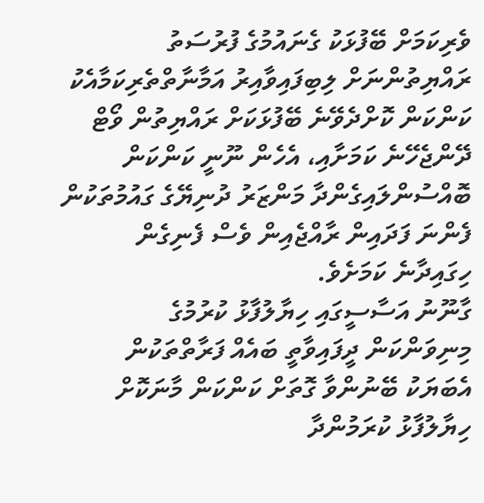ވެރިކަމަށް ބޭފުޅަކު ގެނައުމުގެ ފުރުސަތު ރައްޔިތުންނަށް ލިބިފައިވާއިރު އަމާނާތްތެރިކަމާއެކު ކަންކަން ކޮށްދެވޭނެ ބޭފުޅަކަށް ރައްޔިތުން ވޯޓް ދޭންޖެހޭނެ ކަމަށާއި، އެހެން ނޫނީ ކަންކަން ބޮއްސުންލައިގެންދާ މަންޒަރު ދުނިޔޭގެ ގައުމުތަކުން ފެންނަ ފަދައިން ރާއްޖެއިން ވެސް ފެނިގެން ހިގައިދާނެ ކަމަށެވެ.
ގާނޫނު އަސާސީގައި ހިޔާލުފާޅު ކުރުމުގެ މިނިވަންކަން ދީފައިވާތީ ބައެއް ފަރާތްތަކުން އެބަޔަކު ބޭނުންވާ ގޮތަށް ކަންކަން މާނަކޮށް ހިޔާލުފާޅު ކުރަމުންދާ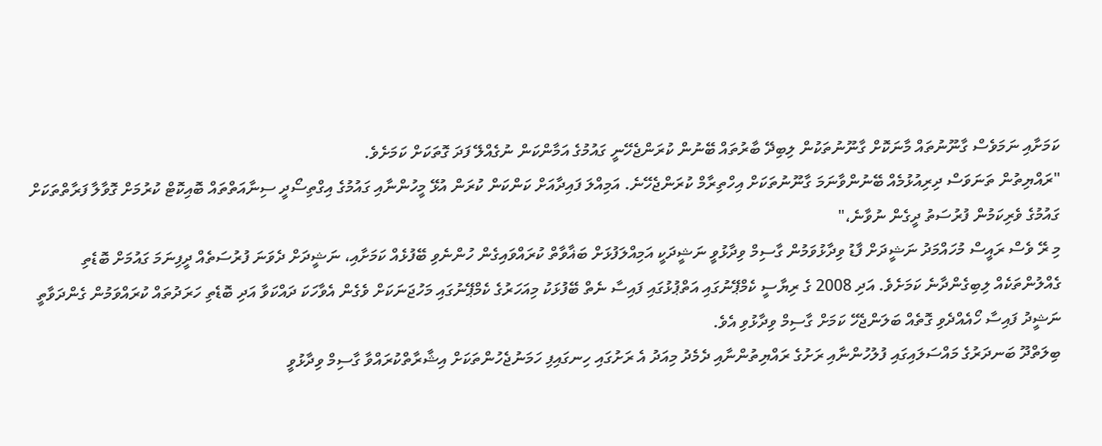ކަމަށާއި ނަމަވެސް ގާނޫނުތައް މާނަކޮށް ގާނޫނުތަކުން ލިބިދޭ ބާރުތައް ބޭނުން ކުރަންޖެހޭނީ ގައުމުގެ އަމާންކަން ނުގެއްލޭ ފަދަ ގޮތަކަށް ކަމަށެވެ.
"ރައްޔިތުން ތަނަވަސް ދިރިއުޅުމެއް ބޭނުންވާނަމަ ގާނޫނުތަކަށް އިހްތިރާމް ކުރަންޖެހޭނެ. އަމިއްލަ ފައިދާއަށް ކަންކަން ކުރަން އުޅޭ މީހުންނާއި ގައުމުގެ އިގްތިސޯދީ ސިނާއަތްތައް ބޮއިކޮޓް ކުރުމަށް ގޮވާލާ ފަރާތްތަކަށް ގައުމުގެ ވެރިކަމުން ފުރުސަތު ދީގެން ނުވާނެ،"
މި ރޭ ވެސް ރައީސް މުހައްމަދު ނަޝީދަށް ފާޑު ވިދާޅުވަމުން ގާސިމް ވިދާޅުވީ ނަޝީދަކީ އަމިއްލަފުޅަށް ބަޣާވާތް ކުރައްވައިގެން ހުންނެވި ބޭފުޅެއް ކަމަށާއި، ނަޝީދަށް ދެވަނަ ފުރުސަތެއް ދީފިނަމަ ގައުމަށް ބޮޑެތި ގެއްލުންތަކެއް ލިބިގެންދާނެ ކަމަށެވެ. އަދި 2008 ގެ ރިޔާސީ ކެމްޕޭނުގައި އަތްޕުޅުގައި ފައިސާ ނެތް ބޭފުޅަކު މިއަހަރުގެ ކެމްޕޭނުގައި މަހުޖަނަކަށް ވެގެން އެވާހަކަ ދައްކަވާ އަދި ބޮޑެތި ހަރަދުތައް ކުރައްވަމުން ގެންދަވާތީ ނަޝީދު ފައިސާ ހޯއެއްދެވި ގޮތެއް ބަލަންޖެހޭ ކަމަށް ގާސިމް ވިދާޅުވި އެވެ.
ބިލަތްދޫ ބަނދަރުގެ މައްސަލައިގައި ފުލުހުންނާއި ރަށުގެ ރައްޔިތުންނާއި ދެމެދު މިއަދު އެ ރަށުގައި ހިނގައިފި ހަމަނުޖެހުންތަކަށް އިޝާރާތްކުރައްވާ ގާސިމް ވިދާޅުވީ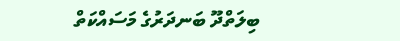ބިލަތްދޫ ބަނދަރުގެ މަސައްކަތް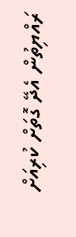ރައްޔިތުން އެދޭ ގޮތަށް ކުރިއަށް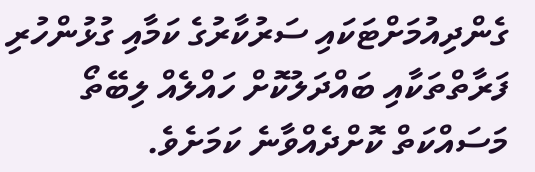ގެންދިއުމަށްޓަކައި ސަރުކާރުގެ ކަމާއި ގުޅުންހުރި ފަރާތްތަކާއި ބައްދަލުކޮށް ހައްލެއް ލިބޭތޯ މަސައްކަތް ކޮށްދެއްވާނެ ކަމަށެވެ.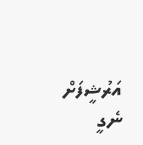އަރުޝީފަށް ނެގީ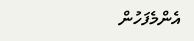އެންމެފަހުން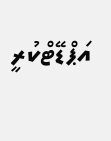އަޕްޑޭޓްކުރީ